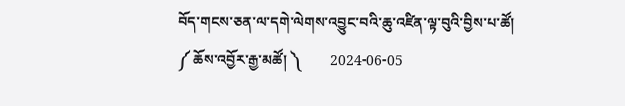བོད་གངས་ཅན་ལ་དགེ་ལེགས་འབྱུང་བའི་ཆུ་འཛིན་ལྟ་བུའི་བྱིས་པ་ཚོ།
༼ ཆོས་འབྱོར་རྒྱ་མཚོ། ༽        2024-06-05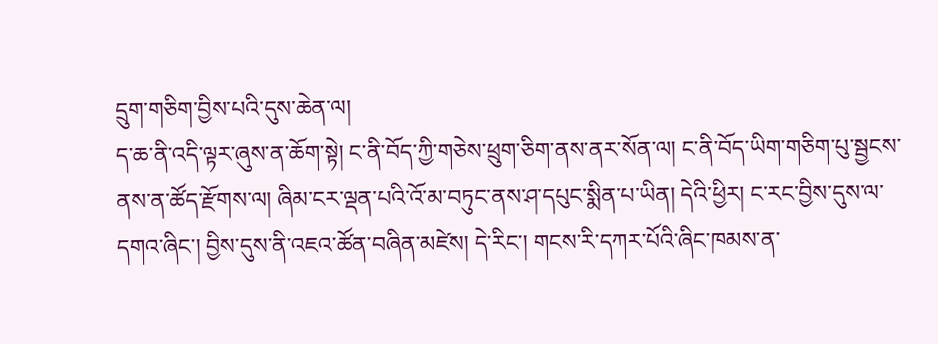དྲུག་གཅིག་བྱིས་པའི་དུས་ཆེན་ལ།
ད་ཆ་ནི་འདི་ལྟར་ཞུས་ན་ཆོག་སྟེ། ང་ནི་བོད་ཀྱི་གཅེས་ཕྲུག་ཅིག་ནས་ནར་སོན་ལ། ང་ནི་བོད་ཡིག་གཅིག་པུ་སྦྱངས་ནས་ན་ཚོད་རྫོགས་ལ། ཞིམ་ངར་ལྡན་པའི་འོ་མ་བཏུང་ནས་ཤ་དཔུང་སྨིན་པ་ཡིན། དེའི་ཕྱིར། ང་རང་བྱིས་དུས་ལ་དགའ་ཞིང་། བྱིས་དུས་ནི་འཇའ་ཚོན་བཞིན་མཛེས། དེ་རིང་། གངས་རི་དཀར་པོའི་ཞིང་ཁམས་ན་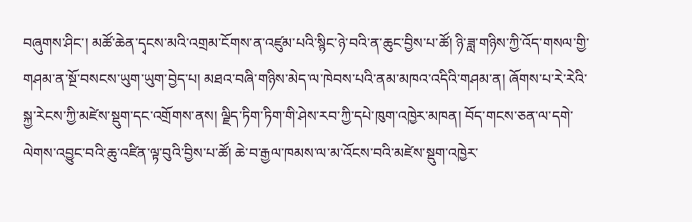བཞུགས་ཤིང་། མཚོ་ཆེན་དྭངས་མའི་འགྲམ་ངོགས་ན་འཛུམ་པའི་སྙིང་ཉེ་བའི་ན་ཆུང་བྱིས་པ་ཚོ། ཉི་ཟླ་གཉིས་ཀྱི་འོད་གསལ་གྱི་གཤམ་ན་སྔོ་བསངས་ཡུག་ཡུག་བྱེད་པ། མཐའ་བཞི་གཉིས་མེད་ལ་ཁེབས་པའི་ནམ་མཁའ་འདིའི་གཤམ་ན། ཞོགས་པ་རེ་རེའི་སྐྱ་རེངས་ཀྱི་མཛེས་སྡུག་དང་འགྲོགས་ནས། ལྗིད་ཏིག་ཏིག་གི་ཤེས་རབ་ཀྱི་དཔེ་ཁུག་འཁྱེར་མཁན། བོད་གངས་ཅན་ལ་དགེ་ལེགས་འབྱུང་བའི་ཆུ་འཛིན་ལྟ་བུའི་བྱིས་པ་ཚོ། ཆེ་བ་རྒྱལ་ཁམས་ལ་མ་འོངས་བའི་མཛེས་སྡུག་འཁྱེར་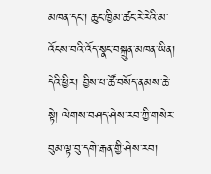མཁན་དང་། ཆུང་ཁྱིམ་ཚང་རེ་རེའི་མ་འོངས་བའི་འོད་སྣང་བསྐྲུན་མཁན་ཡིན། དེའི་ཕྱིར། བྱིས་པ་ཚོ་བསོད་ནམས་ཆེ་སྟེ། ལེགས་བཤད་ཤེས་རབ་ཀྱི་གསེར་བུམ་ལྟ་བུ་དགེ་རྒན་གྱི་ཤེས་རབ།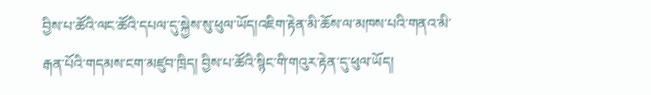བྱིས་པ་ཚོའི་ལང་ཚོའི་དཔལ་དུ་སྐྱེས་སུ་ཕུལ་ཡོད།འཇིག་རྟེན་མི་ཆོས་ལ་མཁས་པའི་གནའ་མི་རྒན་པོའི་གདམས་ངག་མཛུབ་ཁྲིད། བྱིས་པ་ཚོའི་སྙིང་གི་གའུར་རྟེན་དུ་ཕུལ་ཡོད།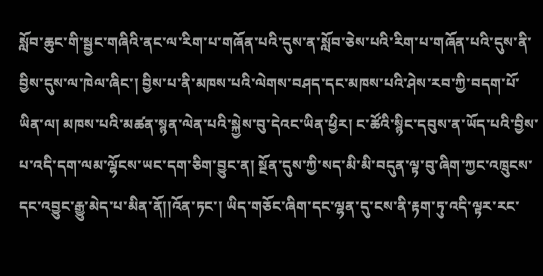སློབ་ཆུང་གི་སྦྱང་གཞིའི་ནང་ལ་རིག་པ་གཞོན་པའི་དུས་ན་སློབ་ཅེས་པའི་རིག་པ་གཞོན་པའི་དུས་ནི་བྱིས་དུས་ལ་ཁེལ་ཞིང་། བྱིས་པ་ནི་མཁས་པའི་ལེགས་བཤད་དང་མཁས་པའི་ཤེས་རབ་ཀྱི་བདག་པོ་ཡིན་ལ། མཁས་པའི་མཚན་སྙན་ལེན་པའི་སྐྱེས་བུ་དེའང་ཡིན་ཕྱིར། ང་ཚོའི་སྙིང་དབུས་ན་ཡོད་པའི་བྱིས་པ་འདི་དག་ལམ་ལྷོངས་ཡང་དག་ཅིག་བྱུང་ན། སྔོན་དུས་ཀྱི་སད་མི་མི་བདུན་ལྟ་བུ་ཞིག་ཀྱང་འཁྲུངས་དང་འབྱུང་རྒྱུ་མེད་པ་མིན་ནོ།།འོན་ཏང་། ཡིད་གཅོང་ཞིག་དང་ལྷན་དུ་ངས་ནི་རྟག་ཏུ་འདི་ལྟར་རང་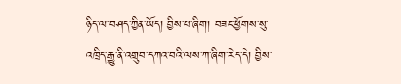ཉིད་ལ་བཤད་ཀྱིན་ཡོད། བྱིས་པ་ཞིག། བཟང་ཕྱོགས་སུ་འཁྲིད་རྒྱུ་ནི་འགྲུབ་དཀའ་བའི་ལས་ཀ་ཞིག་རེད་དེ། བྱིས་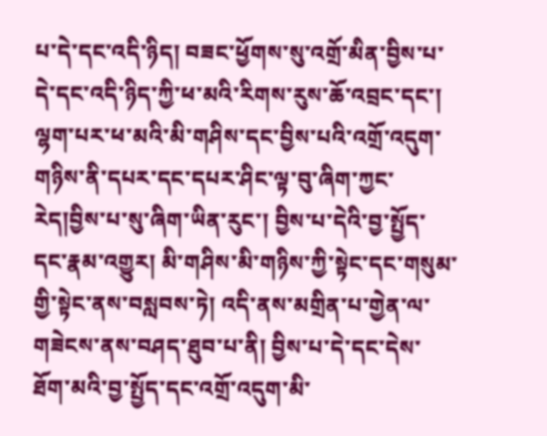པ་དེ་དང་འདི་ཉིད། བཟང་ཕྱོགས་སུ་འགྲོ་མིན་བྱིས་པ་དེ་དང་འདི་ཉིད་ཀྱི་ཕ་མའི་རིགས་རུས་ཆོ་འབྲང་དང་། ལྷག་པར་ཕ་མའི་མི་གཤིས་དང་བྱིས་པའི་འགྲོ་འདུག་གཉིས་ནི་དཔར་དང་དཔར་ཤིང་ལྟ་བུ་ཞིག་ཀྱང་རེད།བྱིས་པ་སུ་ཞིག་ཡིན་རུང་། བྱིས་པ་དེའི་བྱ་སྤྱོད་དང་རྣམ་འགྱུར། མི་གཤིས་མི་གཉིས་ཀྱི་སྟེང་དང་གསུམ་གྱི་སྟེང་ནས་བསླབས་ཏེ། འདི་ནས་མགྲིན་པ་གྱེན་ལ་གཟེངས་ནས་བཤད་ཐུབ་པ་ནི། བྱིས་པ་དེ་དང་དེས་ཐོག་མའི་བྱ་སྤྱོད་དང་འགྲོ་འདུག་མི་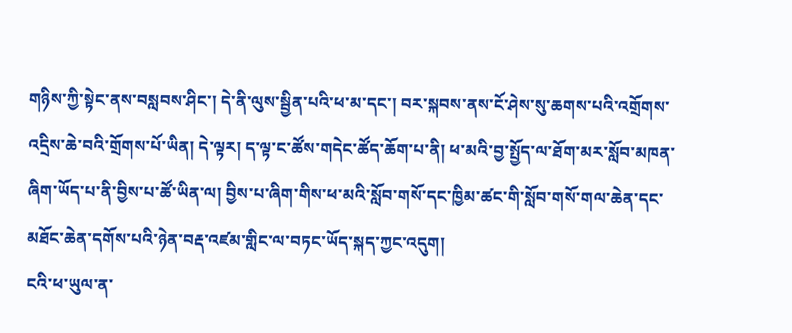གཉིས་ཀྱི་སྟེང་ནས་བསླབས་ཤིང་། དེ་ནི་ལུས་སྦྱིན་པའི་ཕ་མ་དང་། བར་སྐབས་ནས་ངོ་ཤེས་སུ་ཆགས་པའི་འགྲོགས་འདྲིས་ཆེ་བའི་གྲོགས་པོ་ཡིན། དེ་ལྟར། ད་ལྟ་ང་ཚོས་གདེང་ཚོད་ཆོག་པ་ནི། ཕ་མའི་བྱ་སྤྱོད་ལ་ཐོག་མར་སློབ་མཁན་ཞིག་ཡོད་པ་ནི་བྱིས་པ་ཚོ་ཡིན་ལ། བྱིས་པ་ཞིག་གིས་ཕ་མའི་སློབ་གསོ་དང་ཁྱིམ་ཚང་གི་སློབ་གསོ་གལ་ཆེན་དང་མཐོང་ཆེན་དགོས་པའི་ཉེན་བརྡ་འཛམ་གླིང་ལ་བཏང་ཡོད་སྐད་ཀྱང་འདུག།
ངའི་ཕ་ཡུལ་ན་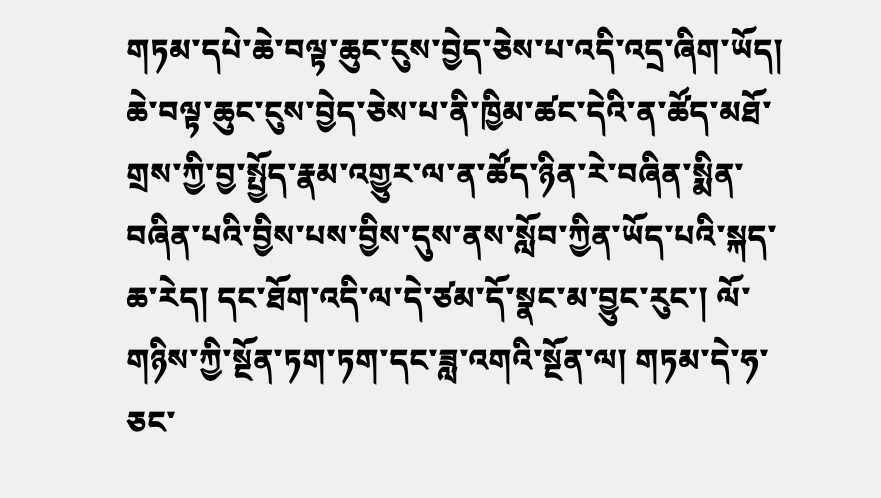གཏམ་དཔེ་ཆེ་བལྟ་ཆུང་ངུས་བྱེད་ཅེས་པ་འདི་འདྲ་ཞིག་ཡོད། ཆེ་བལྟ་ཆུང་ངུས་བྱེད་ཅེས་པ་ནི་ཁྱིམ་ཚང་དེའི་ན་ཚོད་མཐོ་གྲས་ཀྱི་བྱ་སྤྱོད་རྣམ་འགྱུར་ལ་ན་ཚོད་ཉིན་རེ་བཞིན་སྨིན་བཞིན་པའི་བྱིས་པས་བྱིས་དུས་ནས་སློབ་ཀྱིན་ཡོད་པའི་སྐད་ཆ་རེད། དང་ཐོག་འདི་ལ་དེ་ཙམ་དོ་སྣང་མ་བྱུང་རུང་། ལོ་གཉིས་ཀྱི་སྔོན་ཏག་ཏག་དང་ཟླ་འགའི་སྔོན་ལ། གཏམ་དེ་ཧ་ཅང་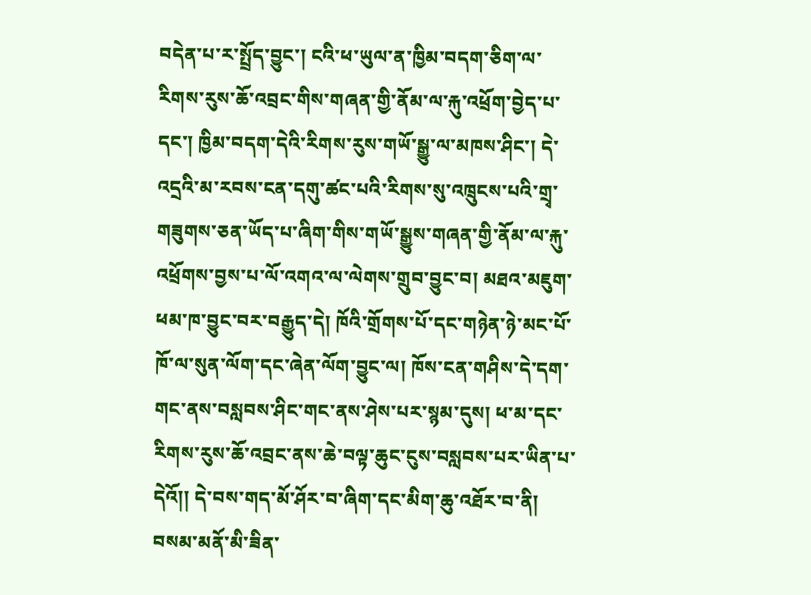བདེན་པ་ར་སྤྲོད་བྱུང་། ངའི་ཕ་ཡུལ་ན་ཁྱིམ་བདག་ཅིག་ལ་རིགས་རུས་ཆོ་འབྲང་གིས་གཞན་གྱི་ནོམ་ལ་རྐུ་འཕྲོག་བྱེད་པ་དང་། ཁྱིམ་བདག་དེའི་རིགས་རུས་གཡོ་སྒྱུ་ལ་མཁས་ཤིང་། དེ་འདྲའི་མ་རབས་ངན་དགུ་ཚང་པའི་རིགས་སུ་འཁྲུངས་པའི་གྲྭ་གཟུགས་ཅན་ཡོད་པ་ཞིག་གིས་གཡོ་སྒྱུས་གཞན་གྱི་ནོམ་ལ་རྐུ་འཕྲོགས་བྱས་པ་ལོ་འགའ་ལ་ལེགས་གྲུབ་བྱུང་བ། མཐའ་མཇུག་ཕམ་ཁ་བྱུང་བར་བརྒྱུད་དེ། ཁོའི་གྲོགས་པོ་དང་གཉེན་ཉེ་མང་པོ་ཁོ་ལ་སུན་ལོག་དང་ཞེན་ལོག་བྱུང་ལ། ཁོས་ངན་གཤིས་དེ་དག་གང་ནས་བསླབས་ཤིང་གང་ནས་ཤེས་པར་སྙམ་དུས། ཕ་མ་དང་རིགས་རུས་ཆོ་འབྲང་ནས་ཆེ་བལྟ་ཆུང་ངུས་བསླབས་པར་ཡིན་པ་དེའོ།། དེ་བས་གད་མོ་ཤོར་བ་ཞིག་དང་མིག་ཆུ་འཐོར་བ་ནི། བསམ་མནོ་མི་ཟིན་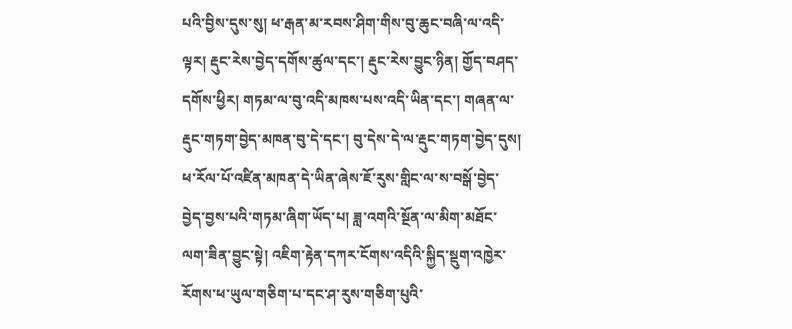པའི་བྱིས་དུས་སུ། ཕ་རྒན་མ་རབས་ཤིག་གིས་བུ་ཆུང་བཞི་ལ་འདི་ལྟར། རྡུང་རེས་བྱེད་དགོས་ཚུལ་དང་། རྡུང་རེས་བྱུང་ཉིན། གྱོད་བཤད་དགོས་ཕྱིར། གཏམ་ལ་བུ་འདི་མཁས་པས་འདི་ཡིན་དང་། གཞན་ལ་རྡུང་གཏག་བྱེད་མཁན་བུ་དེ་དང་། བུ་དེས་དེ་ལ་རྡུང་གཏག་བྱེད་དུས། ཕ་རོལ་པོ་འཛིན་མཁན་དེ་ཡིན་ཞེས་ཇོ་རུས་གླིང་ལ་ས་བསྒོ་བྱེད་བྱེད་བྱས་པའི་གཏམ་ཞིག་ཡོད་པ། ཟླ་འགའི་སྔོན་ལ་མིག་མཐོང་ལག་ཟིན་བྱུང་སྟེ། འཇིག་རྟེན་དཀར་ངོགས་འདིའི་སྐྱིད་སྡུག་འཁྱེར་རོགས་ཕ་ཡུལ་གཅིག་པ་དང་ཤ་རུས་གཅིག་པུའི་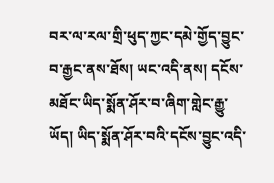བར་ལ་རལ་གྲི་ཕུད་ཀྱང་དམེ་གྱོད་བྱུང་བ་རྒྱང་ནས་ཐོས། ཡང་འདི་ནས། དངོས་མཐོང་ཡིད་སྨོན་ཤོར་བ་ཞིག་གླེང་རྒྱུ་ཡོད། ཡིད་སྨོན་ཤོར་བའི་དངོས་བྱུང་འདི་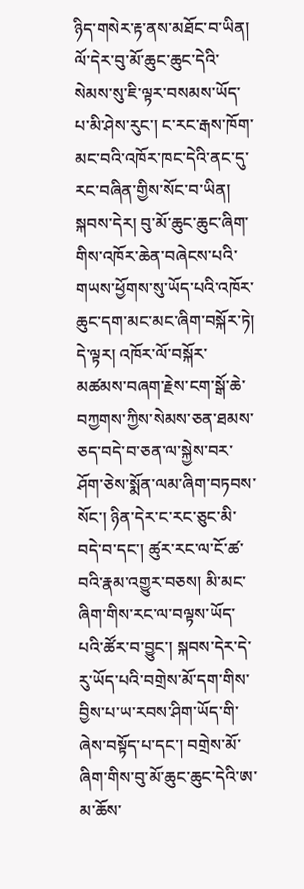ཉིད་གསེར་རྟ་ནས་མཐོང་བ་ཡིན། ལོ་དེར་བུ་མོ་ཆུང་ཆུང་དེའི་སེམས་སུ་ཇི་ལྟར་བསམས་ཡོད་པ་མི་ཤེས་རུང་། ང་རང་རྒས་ཁོག་མང་བའི་འཁོར་ཁང་དེའི་ནང་དུ་རང་བཞིན་གྱིས་སོང་བ་ཡིན། སྐབས་དེར། བུ་མོ་ཆུང་ཆུང་ཞིག་གིས་འཁོར་ཆེན་བཞེངས་པའི་གཡས་ཕྱོགས་སུ་ཡོད་པའི་འཁོར་ཆུང་དག་མང་མང་ཞིག་བསྐོར་ཏེ། དེ་ལྟར། འཁོར་ལོ་བསྐོར་མཚམས་བཞག་རྗེས་ངག་སྒོ་ཆེ་བཀྱགས་ཀྱིས་སེམས་ཅན་ཐམས་ཅད་བདེ་བ་ཅན་ལ་སྐྱེས་བར་ཤོག་ཅེས་སྨོན་ལམ་ཞིག་བཏབས་སོང་། ཉིན་དེར་ང་རང་ཅུང་མི་བདེ་བ་དང་། ཚུར་རང་ལ་ངོ་ཚ་བའི་རྣམ་འགྱུར་བཅས། མི་མང་ཞིག་གིས་རང་ལ་བལྟས་ཡོད་པའི་ཚོར་བ་བྱུང་། སྐབས་དེར་དེ་རུ་ཡོད་པའི་བགྲེས་མོ་དག་གིས་བྱིས་པ་ཡ་རབས་ཤིག་ཡོད་གི་ཞེས་བསྟོད་པ་དང་། བགྲེས་མོ་ཞིག་གིས་བུ་མོ་ཆུང་ཆུང་དེའི་ཨ་མ་ཆོས་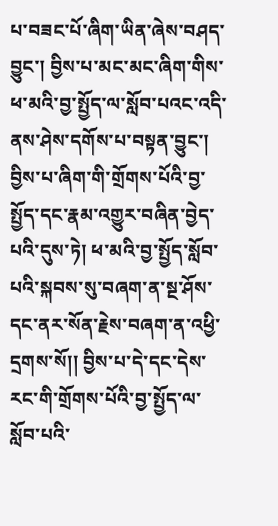པ་བཟང་པོ་ཞིག་ཡིན་ཞེས་བཤད་བྱུང་། བྱིས་པ་མང་མང་ཞིག་གིས་ཕ་མའི་བྱ་སྤྱོད་ལ་སློབ་པའང་འདི་ནས་ཤེས་དགོས་པ་བསྟན་བྱུང་།
བྱིས་པ་ཞིག་གི་གྲོགས་པོའི་བྱ་སྤྱོད་དང་རྣམ་འགྱུར་བཞིན་བྱེད་པའི་དུས་ཏེ། ཕ་མའི་བྱ་སྤྱོད་སློབ་པའི་སྐབས་སུ་བཞག་ན་སྔ་ཤོས་དང་ནར་སོན་རྗེས་བཞག་ན་འཕྱི་དྲགས་སོ།། བྱིས་པ་དེ་དང་དེས་རང་གི་གྲོགས་པོའི་བྱ་སྤྱོད་ལ་སློབ་པའི་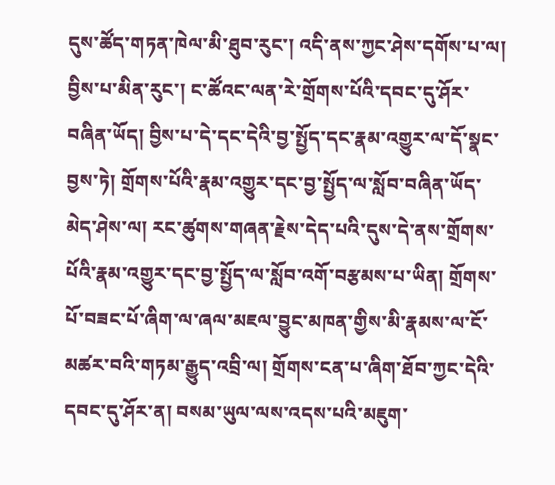དུས་ཚོད་གཏན་ཁེལ་མི་ཐུབ་རུང་། འདི་ནས་ཀྱང་ཤེས་དགོས་པ་ལ། བྱིས་པ་མིན་རུང་། ང་ཚོའང་ལན་རེ་གྲོགས་པོའི་དབང་དུ་ཤོར་བཞིན་ཡོད། བྱིས་པ་དེ་དང་དེའི་བྱ་སྤྱོད་དང་རྣམ་འགྱུར་ལ་དོ་སྣང་བྱས་ཏེ། གྲོགས་པོའི་རྣམ་འགྱུར་དང་བྱ་སྤྱོད་ལ་སློབ་བཞིན་ཡོད་མེད་ཤེས་ལ། རང་ཚུགས་གཞན་རྗེས་དེད་པའི་དུས་དེ་ནས་གྲོགས་པོའི་རྣམ་འགྱུར་དང་བྱ་སྤྱོད་ལ་སློབ་འགོ་བརྩམས་པ་ཡིན། གྲོགས་པོ་བཟང་པོ་ཞིག་ལ་ཞལ་མཇལ་བྱུང་མཁན་གྱིས་མི་རྣམས་ལ་ངོ་མཚར་བའི་གཏམ་རྒྱུད་འབྲི་ལ། གྲོགས་ངན་པ་ཞིག་ཐོབ་ཀྱང་དེའི་དབང་དུ་ཤོར་ན། བསམ་ཡུལ་ལས་འདས་པའི་མཇུག་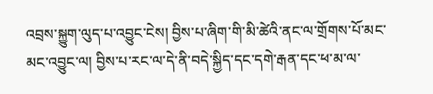འབྲས་སྐྱུག་ལུད་པ་འབྱུང་ངེས། བྱིས་པ་ཞིག་གི་མི་ཚེའི་ནང་ལ་གྲོགས་པོ་མང་མང་འབྱུང་ལ། བྱིས་པ་རང་ལ་དེ་ནི་བདེ་སྐྱིད་དང་དགེ་རྒན་དང་ཕ་མ་ལ་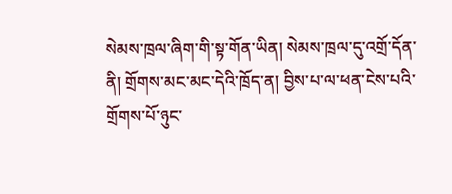སེམས་ཁྲལ་ཞིག་གི་སྟ་གོན་ཡིན། སེམས་ཁྲལ་དུ་འགྲོ་དོན་ནི། གྲོགས་མང་མང་དེའི་ཁྲོད་ན། བྱིས་པ་ལ་ཕན་ངེས་པའི་གྲོགས་པོ་ཉུང་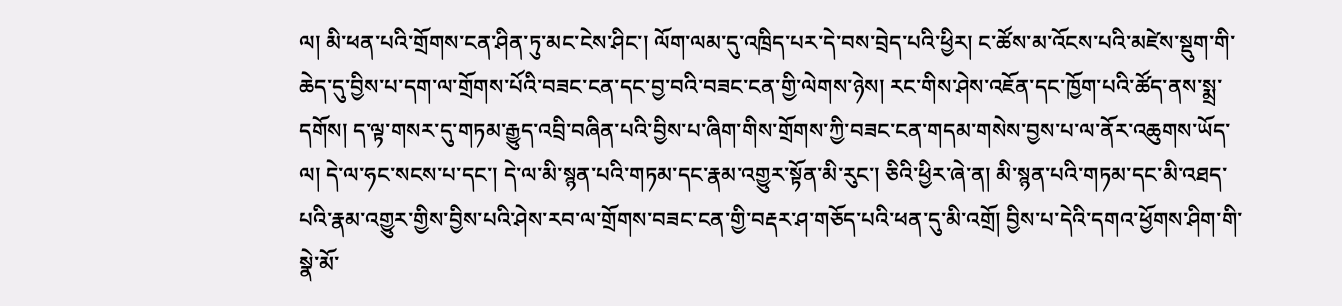ལ། མི་ཕན་པའི་གྲོགས་ངན་ཤིན་ཏུ་མང་ངེས་ཤིང་། ལོག་ལམ་དུ་འཁྲིད་པར་དེ་བས་བྲེད་པའི་ཕྱིར། ང་ཚོས་མ་འོངས་པའི་མཛེས་སྡུག་གི་ཆེད་དུ་བྱིས་པ་དག་ལ་གྲོགས་པོའི་བཟང་ངན་དང་བྱ་བའི་བཟང་ངན་གྱི་ལེགས་ཉེས། རང་གིས་ཤེས་འཇོན་དང་ཁྱོག་པའི་ཚོད་ནས་སྨྲ་དགོས། ད་ལྟ་གསར་དུ་གཏམ་རྒྱུད་འབྲི་བཞིན་པའི་བྱིས་པ་ཞིག་གིས་གྲོགས་ཀྱི་བཟང་ངན་གདམ་གསེས་བྱས་པ་ལ་ནོར་འཆུགས་ཡོད་ལ། དེ་ལ་ཧང་སངས་པ་དང་། དེ་ལ་མི་སྙན་པའི་གཏམ་དང་རྣམ་འགྱུར་སྟོན་མི་རུང་། ཅིའི་ཕྱིར་ཞེ་ན། མི་སྙན་པའི་གཏམ་དང་མི་འཐད་པའི་རྣམ་འགྱུར་གྱིས་བྱིས་པའི་ཤེས་རབ་ལ་གྲོགས་བཟང་ངན་གྱི་བརྡར་ཤ་གཅོད་པའི་ཕན་དུ་མི་འགྲོ། བྱིས་པ་དེའི་དགའ་ཕྱོགས་ཤིག་གི་སྣེ་མོ་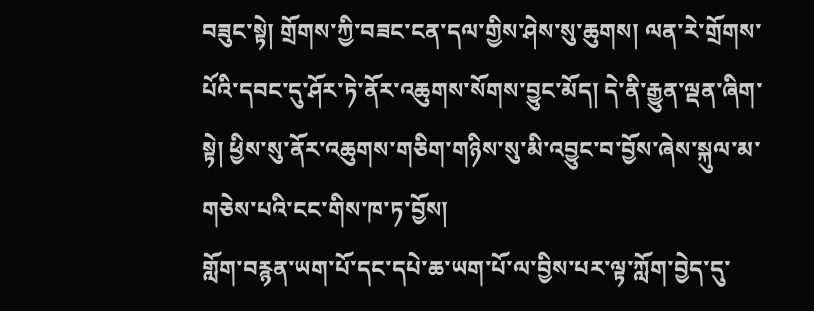བཟུང་སྟེ། གྲོགས་ཀྱི་བཟང་ངན་དལ་གྱིས་ཤེས་སུ་ཆུགས། ལན་རེ་གྲོགས་པོའི་དབང་དུ་ཤོར་ཏེ་ནོར་འཆུགས་སོགས་བྱུང་མོད། དེ་ནི་རྒྱུན་ལྡན་ཞིག་སྟེ། ཕྱིས་སུ་ནོར་འཆུགས་གཅིག་གཉིས་སུ་མི་འབྱུང་བ་བྱོས་ཞེས་སྐུལ་མ་གཅེས་པའི་ངང་གིས་ཁ་ཏ་བྱོས།
གློག་བརྙན་ཡག་པོ་དང་དཔེ་ཆ་ཡག་པོ་ལ་བྱིས་པར་ལྟ་ཀློག་བྱེད་དུ་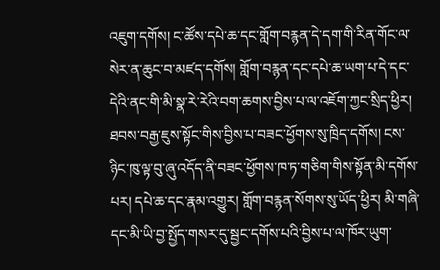འཇུག་དགོས། ང་ཚོས་དཔེ་ཆ་དང་གློག་བརྙན་དེ་དག་གི་རིན་གོང་ལ་སེར་ན་ཆུང་བ་མཛད་དགོས། གློག་བརྙན་དང་དཔེ་ཆ་ཡག་པ་དེ་དང་དེའི་ནང་གི་མི་སྣ་རེ་རེའི་བག་ཆགས་བྱིས་པ་ལ་འཇོག་ཀྱང་སྲིད་ཕྱིར། ཐབས་བརྒྱ་ཇུས་སྟོང་གིས་བྱིས་པ་བཟང་ཕྱོགས་སུ་ཁྲིད་དགོས། ངས་ཉིང་ཁུ་ལྟ་བུ་ཞུ་འདོད་ནི་བཟང་ཕྱོགས་ཁ་ཏ་གཅིག་གིས་སྟོན་མི་དགོས་པར། དཔེ་ཆ་དང་རྣམ་འགྱུར། གློག་བརྙན་སོགས་སུ་ཡོད་ཕྱིར། མི་གཞི་དང་མི་ཡི་བྱ་སྤྱོད་གསར་དུ་སྦྱང་དགོས་པའི་བྱིས་པ་ལ་ཁོར་ཡུག་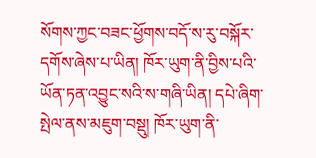སོགས་ཀྱང་བཟང་ཕྱོགས་བདོ་ས་རུ་བསྐོར་དགོས་ཞེས་པ་ཡིན། ཁོར་ཡུག་ནི་བྱིས་པའི་ཡོན་ཏན་འབྱུང་སའི་ས་གཞི་ཡིན། དཔེ་ཞིག་སྤེལ་ནས་མཇུག་བསྡུ། ཁོར་ཡུག་ནི་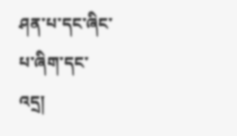ཤན་པ་དང་ཞིང་པ་ཞིག་དང་འདྲ།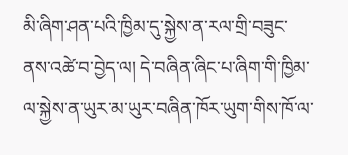མི་ཞིག་ཤན་པའི་ཁྱིམ་དུ་སྐྱེས་ན་རལ་གྲི་བཟུང་ནས་འཚེ་བ་བྱེད་ལ། དེ་བཞིན་ཞིང་པ་ཞིག་གི་ཁྱིམ་ལ་སྐྱེས་ན་ཡུར་མ་ཡུར་བཞིན་ཁོར་ཡུག་གིས་ཁོ་ལ་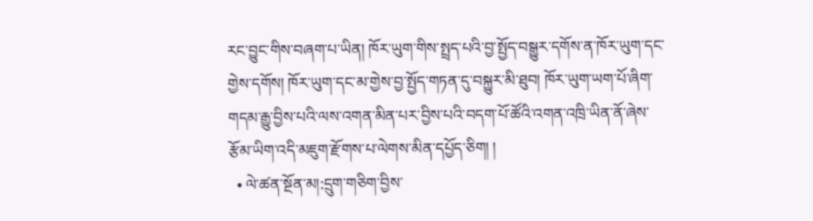རང་བྱུང་གིས་བཞག་པ་ཡིན། ཁོར་ཡུག་གིས་སྤྲད་པའི་བྱ་སྤྱོད་བསྒྱུར་དགོས་ན་ཁོར་ཡུག་དང་གྱེས་དགོས། ཁོར་ཡུག་དང་མ་གྱེས་བྱ་སྤྱོད་གཏན་དུ་བསྐྱུར་མི་ཐུབ། ཁོར་ཡུག་ཡག་པོ་ཞིག་གདམ་རྒྱུ་བྱིས་པའི་ལས་འགན་མིན་པར་བྱིས་པའི་བདག་པོ་ཚོའི་འགན་འཁྲི་ཡིན་ནོ་ཞེས་རྩོམ་ཡིག་འདི་མཇུག་རྫོགས་པ་ལེགས་མིན་དཔྱོད་ཅིག། །
  • ལེ་ཚན་སྔོན་མ།:དྲུག་གཅིག་བྱིས་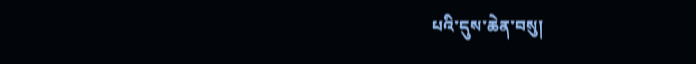པའི་དུས་ཆེན་བསུ།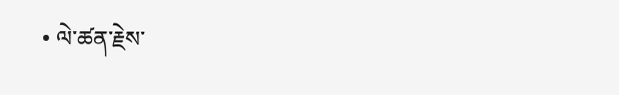• ལེ་ཚན་རྗེས་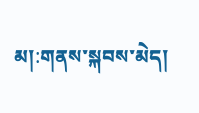མ།:གནས་སྐབས་མེད།